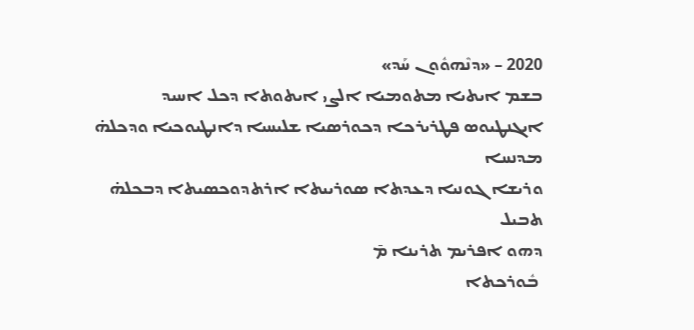2020 – «ܕܢܶܗܘܽܘܢ ܚܰܕ»
ܒܫܡ ܐܝܬܝܐ ܡܬܘܡܝܐ ܐܠܨܝ ܐܝܬܘܬܐ ܕܟܠ ܐܚܝܕ
ܐܝܓܢܛܝܘܣ ܦܛܪܝܪܟܐ ܕܟܘܪܣܝܐ ܫܠܝܚܝܐ ܕܐܢܛܝܘܟܝܐ ܘܕܟܠܗ̇ ܡܕܢܚܐ
ܘܪܝܫܐ ܓܘܢܝܐ ܕܥܕܬܐ ܣܘܪܝܝܬܐ ܐܪܬܕܘܟܣܝܬܐ ܕܒܟܠܗ̇ ܬܒܝܠ
ܕܗܘ ܐܦܪܝܡ ܬܪܝܢܐ ܡ̄
 ܒܽܘܪܟܬܐ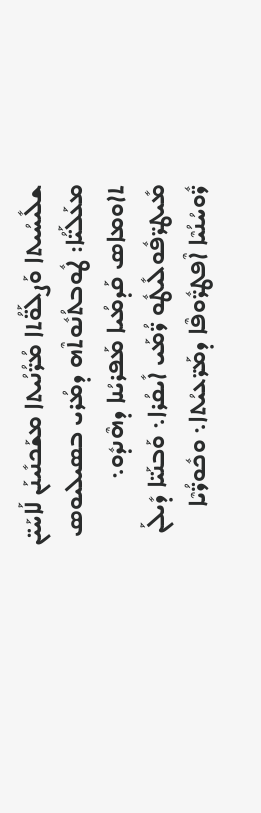ܫܠܺܝܚܳܝܬܐ ܘܰܨܠܰܘ̈ܳܬܐ ܡܳܪ̈ܳܢܳܝܬܐ ܡܫܰܟܢܺܝܢܰܢ ܠܰܐܚܰܝ̈ܢ ܡܥܰܠܰܝ̈ܳܐ: ܛܽܘܒܬܳܢܽܘܬܶܗ ܕܡܳܪܝ ܒܣܝܠܝܘܣ ܬܐܘܡܐܣ ܩܰܕܡܳܝܐ ܡܰܦܪܝܳܢܐ ܕܗܶܢܕܽܘ܆ ܡܺܝܛܪ̈ܦܽܘܠܺܝܛܽܘ ܪ̈ܳܡܰܝ ܐܺܝܩܳܪܐ܆ ܘܰܒܢܰܝ̈ܐ ܕܺܝܠܰܢ ܪ̈ܽܘܚܳܢܳܝܶܐ ܐܶܦܛܪ̈ܽܘܦܶܐ ܕܡܰܪ̈ܥܝܳܬܐ܆ ܘܟܽܘܪ̈ܳܝܶܐ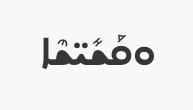ܘܩܰܫܺܝ̈ܫܶܐ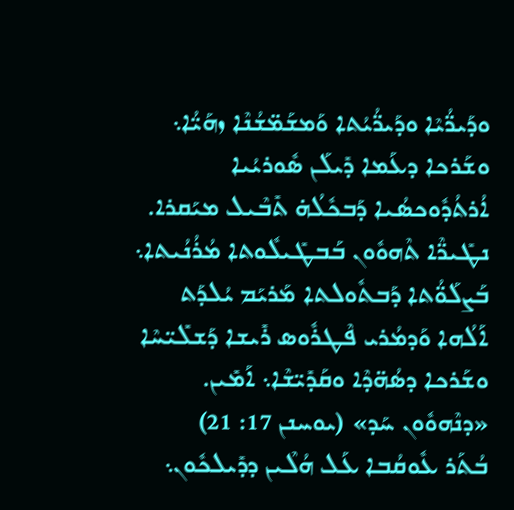ܘܕܰܝܪ̈ܳܝܶܐ ܘܕܰܝܪ̈ܳܝܳܬܐ ܘܰܡܫܰܡ̈ܫܳܢܶܐ ܙܗܰܝ̈ܳܐ܆ ܘܫܰܪܟܐ ܕܥܰܡܐ ܕܺܝܠܰܢ ܣܽܘܪܝܳܝܐ ܐܳܪܬܳܕܽܘܟܣܳܝܐ ܕܰܒܟܽܠܳܗ̇ ܬܺܒܶܝܠ ܡܝܰܩܪܐ. ܢܛܺܝܪ̈ܶܐ ܬܶܗܘܽܘܢ ܒܰܒܛܺܝܠܽܘܬܐ ܡܳܪܳܢܳܝܬܐ܆ ܒܰܨܠܰܘ̈ܳܬܐ ܕܰܒܬܽܘܠܬܐ ܡܰܪܝܰܡ ܝܳܠܕܰܬ ܐܰܠܳܗܐ ܘܰܕܡܳܪܝ ܦܶܛܪܽܘܣ ܪܺܝܫܐ ܕܰܫܠܺܝ̈ܚܶܐ ܘܫܰܪܟܐ ܕܣܳܗ̈ܕܶܐ ܘܩܰܕܺܝ̈ܫܶܐ܆ ܐܰܡܺܝܢ.
«ܕܢܶܗܘܽܘܢ ܚܰܕ» (ܝܘܚܢܢ 17: 21)
ܒܳܬܰܪ ܥܽܘܩܳܒܐ ܥܰܠ ܗܳܠܶܝܢ ܕܕܺܝܠܟܽܘܢ܆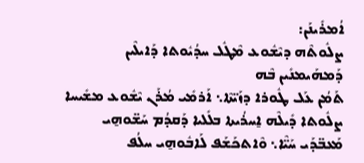ܐܳܡܪܺܝܢܰܢ:
ܨܠܽܘܬܶܗ ܕܝܶܫܽܘܥ ܡܶܛܽܠ ܚܕܳܝܽܘܬܐ ܕܰܐܝܠܶܝܢ ܕܰܡܗܰܝܡܢܺܝܢ ܒܶܗ
ܬܰܡܳܢ ܥܰܠ ܛܽܘܪܐ ܕܙܰܝ̈ܬܶܐ܆ ܐܰܪܡܺܝ ܡܳܪܰܢ ܝܶܫܽܘܥ ܡܫܺܝܚܐ ܨܠܽܘܬܐ ܕܺܝܠܶܗ ܐ̱ܚܪܳܝܬܐ ܒܠܺܠܝܐ ܕܰܩܕܳܡ ܚܰܫ̈ܘܗ̱ܝ ܡܰܥܒ̈ܕܰܝ ܚܰܝ̈ܶܐ܆ ܘܶܐܬܟܰܫܰܦ ܠܰܐܒܽܘܗ̱ܝ ܚܠܳܦ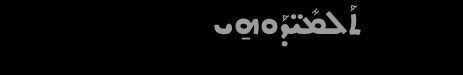ܬܰܠܡܺܝ̈ܕܰܘܗ̱ܝ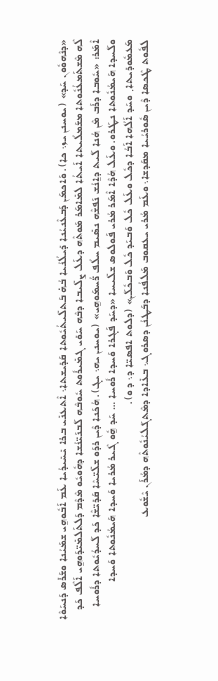«ܕܢܶܗܘܽܘܢ ܚܰܕ» (ܝܘܚܢܢ ܝܙ܆ ܟܐ). ܘܰܐܟܡܰܢ ܕܰܒܥܶܢܝܳܢܐ ܕܺܝܠܳܢܳܝܐ ܒܳܗ̇ ܒܰܬܠܺܝܬܳܝܽܘܬܐ ܩܰܕܺܝܫܬܐ܆ ܐܶܬܥܢܺܝ ܒܪܐ ܝܺܚܺܝܕܳܝܐ ܥܰܡ ܐܰܒܽܘܗ̱ܝ ܫܡܰܝܳܢܐ ܘܫܰܪܺܣ ܕܰܢܚܰܘܶܐ ܠܶܗ ܡܶܫܬܰܡܥܳܢܽܘܬܐ ܡܫܰܡܠܳܝܬܐ ܐܰܝܬܳܐ ܠܡܺܐܡܰܪ ܡܰܘܬܶܗ ܕܥܰܠ ܨܠܺܝܒܐ ܕܒܶܗ ܚܰܘܺܝ ܓܡܺܝܪܽܘܬ ܚܽܘܒܶܗ ܠܰܒܢܰܝ̈ܢܳܫܐ ܕܗܽܘܝܽܘ ܡܶܕܶܡ ܕܰܠܬܰܠܡܺܝ̈ܕܰܘܗ̱ܝ ܐܰܠܶܦ ܟܰܕ ܐܶܡܰܪ: «ܚܽܘܒܐ ܕܪܰܒ ܡܶܢ ܗܳܢܐ ܠܰܝܬ ܕܐ̱ܢܳܫ ܢܰܦܫܶܗ ܢܣܺܝܡ ܚܠܳܦ ܪ̈ܳܚܡܰܘܗ̱ܝ» (ܝܘܚܢܢ ܝܗ܆ ܝܓ). ܗܳܟܰܢܐ ܕܶܝܢ ܪܕܰܘ ܫܠܺܝ̈ܚܶܐ ܩܰܕܺܝ̈ܫܶܐ ܟܰܕ ܠܰܚܕܳܝܽܘܬܐ ܕܪܽܘܚܐ ܘܠܰܚܕܐ ܗܰܝܡܳܢܽܘܬܐ ܢܛܰܪܘ. ܘܥܰܠ ܗܳܕܶܐ ܐܶܡܰܪ ܡܳܪܝ ܦܰܘܠܘܣ ܫܠܺܝܚܐ «ܕܚܰܕ ܦܰܓܪܐ ܘܰܚܕܐ ܪܽܘܚܐ … ܚܰܕ ܗ̱ܽܘ ܓܶܝܪ ܡܳܪܝܐ ܘܰܚܕܐ ܗܰܝܡܳܢܽܘܬܐ ܘܰܚܕܐ ܡܰܥܡܽܘܕܺܝܬܐ܂ ܘܚܰܕ ܐܰܠܳܗܐ ܐܰܒܳܐ ܕܟܽܠ ܘܥܰܠ ܟܽܠ ܘܰܒܝܰܕ ܟܽܠ ܘܰܒܟܽܠܰܢ» (ܕܠܘܬ ܐܦܣܝ̈ܐ ܕ܆ ܕ ܘ).
ܠܦܽܘܬ ܛܶܟܣܐ ܕܶܝܢ ܣܽܘܪܝܳܝܐ ܡܩܰܕܫܐ܆ ܘܥܰܡ ܡܳܪܝ ܝܥܩܘܒ ܡܰܠܦܳܢܐ ܕܒܰܛܢܳܢ ܕܣܪܘܓ܆ ܒܥܺܐܕܐ ܕܡܶܬܓܰܠܝܳܢܽܘܬܶܗ ܕܡܳܪܰܢ ܝܶܫܽܘܥ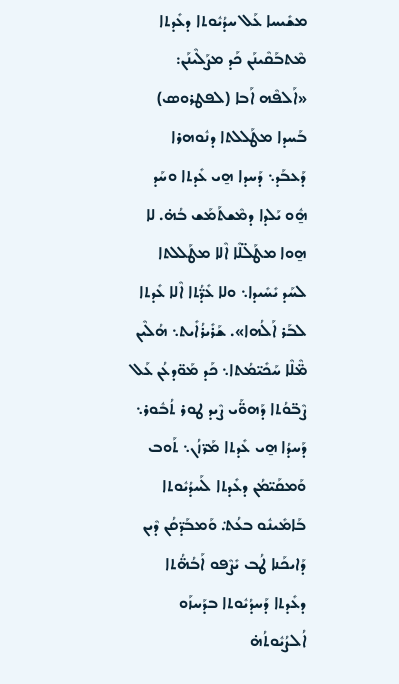ܡܫܺܝܚܐ ܥܰܠ ܚܕܳܝܽܘܬܐ ܕܥܺܕܬܐ ܡܶܬܒܰܩܶܝܢܰܢ ܟܰܕ ܡܨܰܠܶܝܢܰܢ: «ܐܰܠܦܶܗ ܐܰܒܐ (ܠܦܛܪܘܣ) ܒܰܚܕܐ ܡܛܰܠܠܬܐ ܕܢܽܘܗܪܐ ܕܰܥܒܰܕ܆ ܕܰܚܕܐ ܗ̱ܝ ܥܺܕܬܐ ܘܚܰܕ ܗ̱ܽܘ ܝܰܠܕܐ ܕܡܶܫܬܰܡܰܫ ܒܳܗ̇. ܠܐ ܗ̱ܘܐ ܡܛܰܠ̈ܠܶܐ ܐܶܠܐ ܡܛܰܠܠܬܐ ܠܚܰܕ ܝܺܚܺܝܕܐ܆ ܘܠܐ ܥܺܕ̈ܳܬܐ ܐܶܠܐ ܥܺܕܬܐ ܠܒܰܪ ܐܰܠܳܗܐ». ܫܰܪܺܝܪܳܐܺܝܬ܆ ܗܳܠܶܝܢ ܡ̈ܶܠܶܐ ܚܰܟܺܝ̈ܡܳܬܐ܆ ܟܰܕ ܡܰܘ̈ܕܥܳܢ ܥܰܠ ܨܶܒ̈ܘܳܬܐ ܕܰܗܘ̈ܰܝ ܨܶܝܕ ܛܘܪ ܬܳܒܽܘܪ܆ ܕܰܚܕܳܐ ܗ̱ܝ ܥܺܕܬܐ ܡܰܪ̈ܙܳܢ܆ ܬܰܘܒ ܘܰܡܩܰܝ̈ܡܳܢ ܕܥܺܕܬܐ ܠܰܚܕܳܝܽܘܬܐ ܒܰܐܡܺܝܢܽܘ ܒܥܳܬ݀. ܘܰܡܒܰܕ̈ܩܳܢ ܕܶܝܢ ܕܰܐܝܟܰܢܐ ܛܳܒ ܝܺܨܶܦܘ ܐܰܒܳܗ̈ܳܬܐ ܕܥܺܕܬܐ ܕܰܚܕܳܝܽܘܬܐ ܒܕܰܚܙܰܘ ܐܳܠܨܳܝܽܘܬܳܗ̇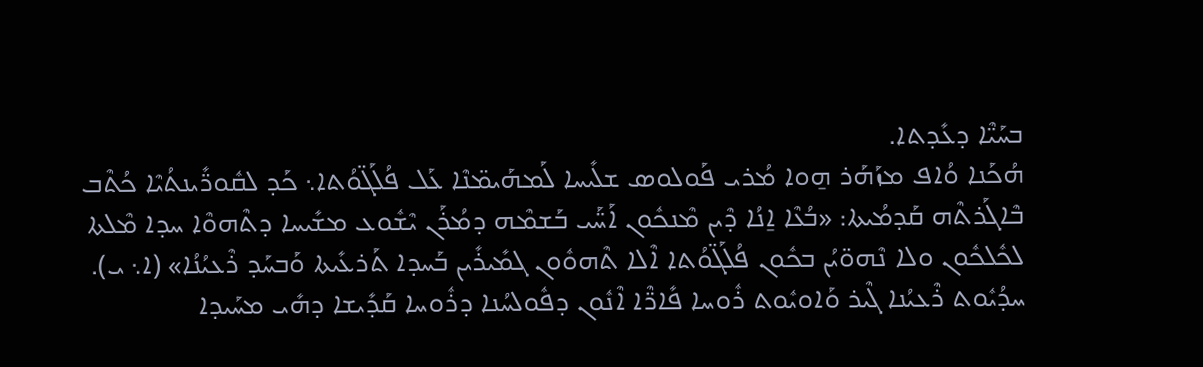ܒܚܰܝ̈ܶܐ ܕܥܺܕܬܐ.
ܗܳܟܰܢܐ ܘܳܐܦ ܡܙܰܗܰܪ ܗ̱ܘܐ ܡܳܪܝ ܦܰܘܠܘܣ ܫܠܺܝܚܐ ܠܰܡܗܰܝܡ̈ܢܶܐ ܥܰܠ ܦܳܠܰܓ̈ܘܳܬܐ܆ ܟܰܕ ܠܩܽܘܪ̈ܺܝܢܬܳܝܶܐ ܟܳܬܶܒ ܒܶܐܓܰܪܬܶܗ ܩܰܕܡܳܝܬܐ: «ܒܳܥܶܐ ܐ̱ܢܳܐ ܕܶܝܢ ܡܶܢܟܽܘܢ ܐܰܚ̈ܰܝ ܒܰܫܡܶܗ ܕܡܳܪܰܢ ܝܶܫܽܘܥ ܡܫܺܝܚܐ ܕܬܶܗܘܶܐ ܚܕܐ ܡܶܠܬܐ ܠܟܽܠܟܽܘܢ ܘܠܐ ܢܶܗܘ̈ܝܳܢ ܒܟܽܘܢ ܦܳܠܰܓ̈ܘܳܬܐ ܐܶܠܐ ܬܶܗܘܽܘܢ ܓܡܺܝܪܺܝܢ ܒܰܚܕܐ ܬܰܪܥܺܝܬܐ ܘܰܒܚܰܕ ܪܶܥܝܳܢܳܐ» (ܐ܆ ܝ). ܚܕܳܝܽܘܬ ܪܶܥܝܳܢܐ ܓܶܝܪ ܘܰܐܘܝܽܘܬ ܪܽܘܚܐ ܦܺܐܪ̈ܶܐ ܐܶܢܽܘܢ ܕܦܽܘܠܚܳܢܐ ܕܪܽܘܚܐ ܩܰܕܺܝܫܐ ܕܗܺܝ ܡܚܰܝܕܐ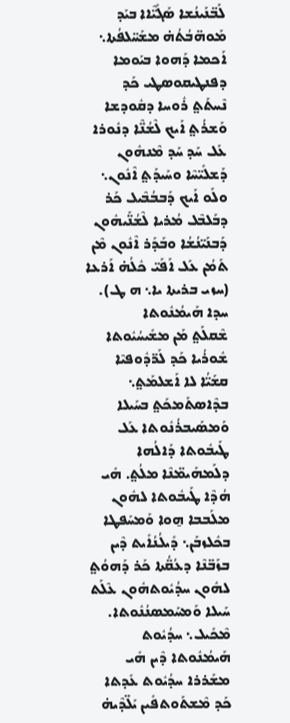ܠܰܒ̈ܢܰܝܢܳܫܐ ܣܰܓܺܝ̈ܶܐܐ ܒܝܰܕ ܡܰܘܗ̈ܒܳܬܳܗ̇ ܡܫܰܚ̈ܠܦܳܬܐ܆ ܐܰܟܡܐ ܕܰܗܘܐ ܒܝܰܘܡܐ ܕܦܢܛܝܩܘܣܛܝ ܟܰܕ ܢܶܚܬܰܬ݀ ܪܽܘܚܐ ܕܩܽܘܕܫܐ ܘܰܫܪܳܬ݀ ܐܰܝܟ ܠܶܫܳܢ̈ܶܐ ܕܢܽܘܪܐ ܥܰܠ ܚܰܕ ܚܰܕ ܡܶܢܗܽܘܢ ܕܰܫܠܺܝ̈ܚܶܐ ܘܚܰܝܕܰܬ݀ ܐܶܢܽܘܢ܆ ܘܠܰܘ ܐܰܝܟ ܕܰܒܒܳܒܶܝܠ ܟܰܪ ܕܒܰܠܒܶܠ ܡܳܪܝܐ ܠܶܫܳܢ̈ܰܝܗܽܘܢ ܕܰܒܢܰܝ̈ܢܳܫܳܐ ܘܒܰܕܰܪ ܐܶܢܽܘܢ ܡܶܢ ܬܰܡܳܢ ܥܰܠ ܐܰܦܰܝ̈ ܟܽܠܳܗ̇ ܐܰܪܥܐ (ܚܙܝ ܒܪܝܬܐ ܝܐ܆ ܗ ܛ).
ܚܕܐ ܗܰܝܡܳܢܽܘܬܐ
ܫܶܩܠܰܬ݀ ܡܰܢ ܡܫܺܝܚܳܝܽܘܬܐ ܫܽܘܪܳܝܐ ܟܰܕ ܠܰܪ̈ܕܽܘܦܝܶܐ ܩܫܰܝ̈ܳܐ ܠܐ ܐܰܫܠܡܰܬ݀܆ ܒܕܶܐܣܬܰܡܟܰܬ݀ ܒܚܰܝܠܐ ܘܰܡܣܰܝܒܪܳܢܽܘܬܐ ܥܰܠ ܛܰܝܒܽܘܬܐ ܕܰܐܠܳܗܐ ܕܠܰܡܗܰܝܡ̈ܢܶܐ ܡܠܳܬ݀. ܗܺܝ ܗܳܕܶܐ ܛܰܝܒܽܘܬܐ ܠܗܽܘܢ ܡܠܰܒܒܐ ܗ̱ܘܐ ܘܰܡܚܰܦܛܐ ܒܟܽܠܙܒܰܢ܆ ܕܺܝܠܳܢܳܐܺܝܬ ܕܶܝܢ ܒܙܰܒ̈ܢܶܐ ܕܥܳܩ̈ܳܬܐ ܟܰܪ ܕܰܗܘܳܬ݀ ܠܗܽܘܢ ܚܕܳܝܽܘܬܗܽܘܢ ܥܶܠܰܬ ܚܰܝܠܐ ܘܰܡܚܰܡܣܢܳܢܽܘܬܐ. ܡܶܟܺܝܠ܆ ܚܕܳܝܽܘܬ ܗܰܝܡܳܢܽܘܬܐ ܕܶܝܢ ܗܺܝ ܡܫܰܪܪܐ ܚܕܳܝܽܘܬ ܥܺܕܬܐ ܟܰܕ ܡܶܫܬܰܘܬܦܺܝܢ ܝܰܠ̈ܕܶܝܗ̇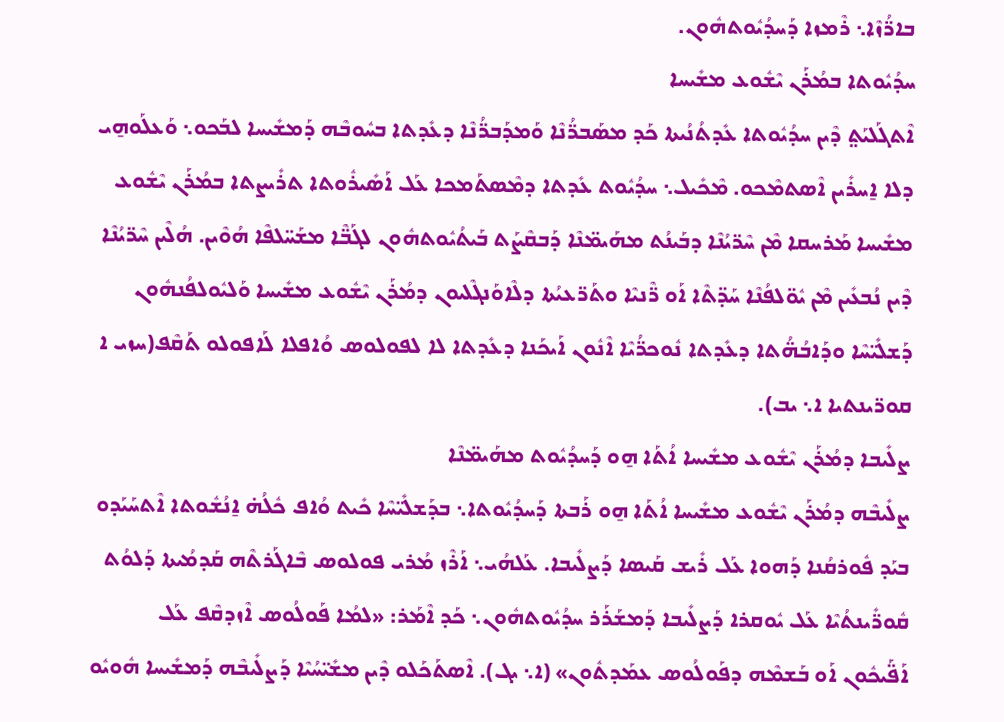ܒܐܪ̈ܳܙܶܐ܆ ܪܶܡܙܐ ܕܰܚܕܳܝܽܘܬܗܽܘܢ.
ܚܕܳܝܽܘܬܐ ܒܡܳܪܰܢ ܝܶܫܽܘܥ ܡܫܺܝܚܐ
ܐܶܬܓܰܠܝܰܬ݀ ܕܶܝܢ ܚܕܳܝܽܘܬܐ ܥܺܕܬܳܢܳܝܬܐ ܟܰܕ ܡܣܰܒܪ̈ܳܢܶܐ ܘܰܡܕܰܒܪ̈ܳܢܶܐ ܕܥܺܕܬܐ ܒܚܽܘܒܶܗ ܕܰܡܫܺܝܚܐ ܠܒܰܟܘ܆ ܘܰܥܠܰܘܗ̱ܝ ܕܠܐ ܐ̱ܚܪܺܝܢ ܐܶܣܬܡܶܟܘ. ܡܶܟܺܝܠ܆ ܚܕܳܝܽܘܬ ܥܺܕܬܐ ܕܡܶܣܬܰܡܟܐ ܥܰܠ ܐܰܣܺܝܪܽܘܬܐ ܬܪܺܝܨܬܐ ܒܡܳܪܰܢ ܝܶܫܽܘܥ ܡܫܺܝܚܐ ܡܰܪܚܩܐ ܡܶܢ ܚܶܪ̈ܝܳܢܶܐ ܕܒܰܝܢܳܬ ܡܗܰܝܡ̈ܢܶܐ ܕܰܒܩܶܨܰܬ ܒܰܝܬܳܝܽܘܬܗܽܘܢ ܠܓܰܒ̈ܶܐ ܡܫܰܚ̈ܠܦܶܐ ܗܳܘܶܝܢ. ܗܳܠܶܝܢ ܚܶܪ̈ܝܳܢܶܐ ܕܶܝܢ ܢܳܒܥܺܝܢ ܡܶܢ ܝܽܘ̈ܠܦܳܢܶܐ ܚܰܕ̈ܬܶܐ ܐܰܘ ܪ̈ܶܢܝܶܐ ܘܬܰܪ̈ܥܝܳܬܐ ܕܠܶܐܘܰܢܓܶܠܝܘܢ ܕܡܳܪܰܢ ܝܶܫܽܘܥ ܡܫܺܝܚܐ ܘܰܠܝܽܘܠܦܳܢܗܽܘܢ ܕܰܫܠܺܝ̈ܚܶܐ ܘܕܰܐܒܳܗ̈ܳܬܐ ܕܥܺܕܬܐ ܢܽܘܟܪ̈ܳܝܶܐ ܐܶܢܽܘܢ ܐܰܝܟܰܢܐ ܕܥܺܕܬܐ ܠܐ ܠܦܘܠܘܣ ܘܳܐܦܠܐ ܠܰܐܦܘܠܘ ܬܰܩܶܦ(ܚܙܝ ܐ ܩܘܪ̈ܝܢܬܝܐ ܐ܆ ܝܒ).
ܨܠܺܝܒܐ ܕܡܳܪܰܢ ܝܶܫܽܘܥ ܡܫܺܝܚܐ ܐܳܬܰܐ ܗ̱ܘ ܕܰܚܕܳܝܽܘܬ ܡܗܰܝܡ̈ܢܶܐ
ܨܠܺܝܒܶܗ ܕܡܳܪܰܢ ܝܶܫܽܘܥ ܡܫܺܝܚܐ ܐܳܬܰܐ ܗ̱ܘ ܪܰܒܬܐ ܕܰܚܕܳܝܽܘܬܐ܆ ܒܕܰܫܠܺܝ̈ܚܶܐ ܟܺܝܬ ܘܳܐܦ ܟܽܠܳܗ̇ ܐ̱ܢܳܫܽܘܬܐ ܐܶܬܚܰܝܰܕܘ ܒܝܰܕ ܦܽܘܪܩܳܢܐ ܕܰܗܘܐ ܥܰܠ ܪܺܝܫ ܩܰܝܣܐ ܕܰܨܠܺܝܒܐ. ܥܰܠܗܳܝ܆ ܐܰܪܶܙ ܡܳܪܝ ܦܘܠܘܣ ܒܶܐܓܰܪܬܶܗ ܩܰܕܡܳܝܬܐ ܕܰܠܘܳܬ ܩܽܘܪ̈ܺܝܢܬܳܝܶܐ ܥܰܠ ܝܽܘܩܪܐ ܕܰܨܠܺܝܒܐ ܕܰܡܫܰܪܰܪ ܚܕܳܝܽܘܬܗܽܘܢ܆ ܟܰܕ ܐܶܡܰܪ: «ܠܡܳܐ ܦܰܘܠܳܘܣ ܐܶܙܕܩܶܦ ܥܰܠ ܐܰܦ̈ܰܝܟܽܘܢ ܐܰܘ ܒܰܫܡܶܗ ܕܦܰܘܠܳܘܣ ܥܡܰܕܬܽܘܢ» (ܐ܆ ܝܓ). ܐܶܣܬܰܟܰܠܘ ܕܶܝܢ ܡܫܺܝ̈ܚܳܝܶܐ ܕܰܨܠܺܝܒܶܗ ܕܰܡܫܺܝܚܐ ܗܽܘܝܽܘ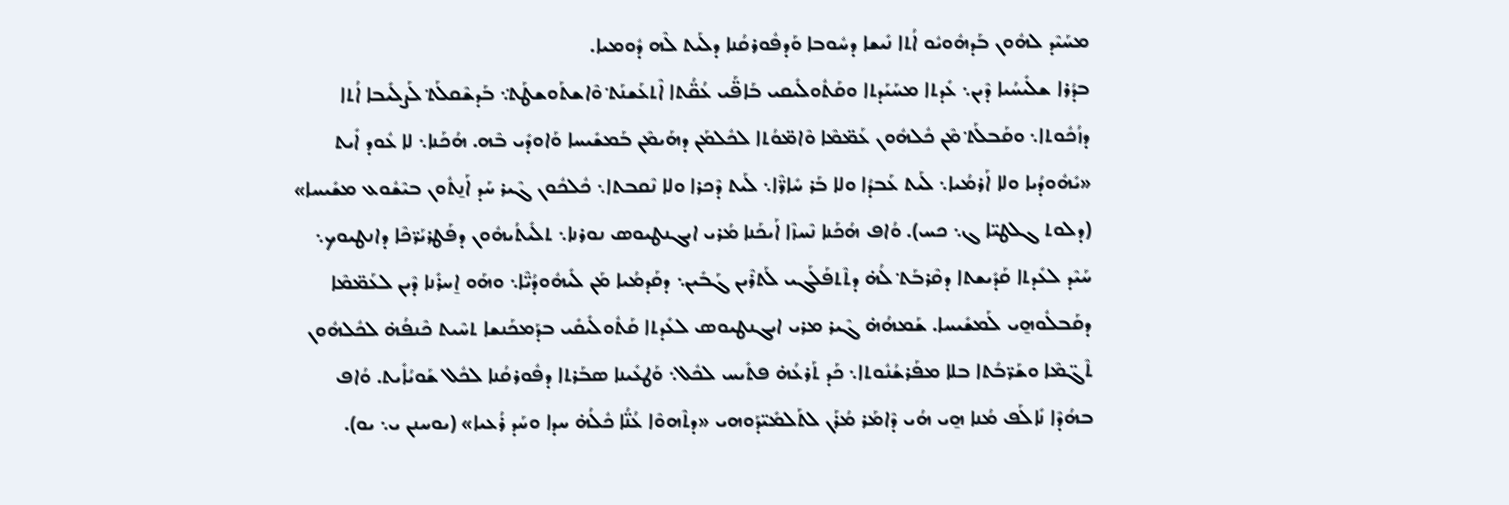ܡܚܰܝܶܕ ܠܗܽܘܢ ܒܰܕܗܽܘܝܽܘ ܐܳܬܐ ܢܺܝܫܐ ܕܚܽܘܒܐ ܘܰܕܦܽܘܪܩܳܢܐ ܕܠܰܝܬ ܠܶܗ ܕܽܘܡܝܐ.
ܒܕܳܪܐ ܫܠܺܝܚܳܝܐ ܕܶܝܢ܆ ܥܺܕܬܐ ܡܚܰܝܰܕܬܐ ܘܩܰܬܽܘܠܺܝܩܝ ܒܰܐܦ̈ܰܝ ܥܳܩ̈ܳܬܐ ܐܶܬܥܰܫܢܰܬ݀ ܘܶܐܫܬܰܘܫܛܰܬ݀܆ ܒܰܕܫܶܩܠܰܬ݀ ܠܰܨܠܺܝܒܐ ܐܳܬܐ ܕܙܳܟܽܘܬܐ܆ ܘܩܰܒܠܰܬ݀ ܡܶܢ ܟܽܠܗܽܘܢ ܥܰܡ̈ܡܶܐ ܘܶܐܡ̈ܘܳܬܐ ܠܟܽܠܡܰܢ ܕܗܰܝܡܶܢ ܒܰܡܫܺܝܚܐ ܘܰܐܘܕܺܝ ܒܶܗ. ܗܳܟܰܢܐ܆ ܠܐ ܥܽܘܕ ܐܺܝܬ «ܝܺܗܽܘܕܳܝܐ ܘܠܐ ܐܰܪܡܳܝܐ܆ ܠܰܝܬ ܥܰܒܕܳܐ ܘܠܐ ܒܰܪ ܚܺܐܪ̈ܶܐ܆ ܠܰܝܬ ܕܶܟܪܐ ܘܠܐ ܢܶܩܒܬܐ܆ ܟܽܠܟܽܘܢ ܓܶܝܪ ܚܰܕ ܐܰܢ̱ܬܽܘܢ ܒܝܶܫܽܘܥ ܡܫܺܝܚܐ» (ܕܠܘܬ ܓܠܛܝ̈ܐ ܓ܆ ܟܚ). ܘܳܐܦ ܗܳܟܰܢܐ ܢܶܚܙܶܐ ܐܰܝܟܰܢܐ ܡܳܪܝ ܐܝܓܢܛܝܘܣ ܢܘܪܢܐ܆ ܬܠܺܝܬܳܝܗܽܘܢ ܕܦܰܛܪܝܰܪ̈ܟܶܐ ܕܐܢܛܝܘܟ܆ ܚܰܝܶܕ ܠܥܺܕܬܐ ܩܰܕܺܝܫܬܐ ܕܩܶܪܒܰܬ݀ ܠܳܗ̇ ܕܬܶܬܦܰܠܰܓܝ ܠܰܬܪܶܝܢ ܓܰܒܺܝܢ܆ ܕܩܰܕܡܳܝܐ ܡܰܢ ܠܺܝܗܽܘܕܳܝ̈ܶܐ܆ ܘܗܰܘ ܐ̱ܚܪܺܢܐ ܕܶܝܢ ܠܥܰܡ̈ܡܶܐ ܕܩܰܒܠܽܘܗ̱ܝ ܠܰܡܫܺܝܚܐ. ܫܰܡܗܳܗ̇ ܓܶܝܪ ܡܪܝ ܐܝܓܢܛܝܘܣ ܠܥܺܕܬܐ ܩܰܬܽܘܠܺܝܩܺܝ ܒܕܰܡܟܰܢܫܐ ܬܚܶܝܬ ܟܶܢܦܳܗ̇ ܠܟܽܠܗܽܘܢ ܬܶܓ̈ܡܶܐ ܘܫܰܪ̈ܒܳܬܐ ܒܠܐ ܡܦܰܪܫܳܢܽܘܬܐ܆ ܟܰܕ ܬܰܪܥܳܗ̇ ܦܬܺܝܚ ܠܟܽܠ܆ ܘܰܛܥܺܝܢܐ ܣܒܰܪܬܐ ܕܦܽܘܪܩܳܢܐ ܠܟܽܠ ܫܰܘܝܳܐܺܝܬ. ܘܳܐܦ ܒܗܳܕܶܐ ܢܺܐܠܰܦ ܡܳܢܐ ܗ̱ܝ ܗܳܝ ܕܶܐܡܰܪ ܡܳܪܰܢ ܠܬܰܠܡܺܝ̈ܕܰܘܗܝ «ܕܬܶܗܘܶܐ ܥܳܢ̈ܳܐ ܟܽܠܳܗ̇ ܚܕܐ ܘܚܰܕ ܪܳܥܝܐ» (ܝܘܚܢܢ ܝ܆ ܝܘ).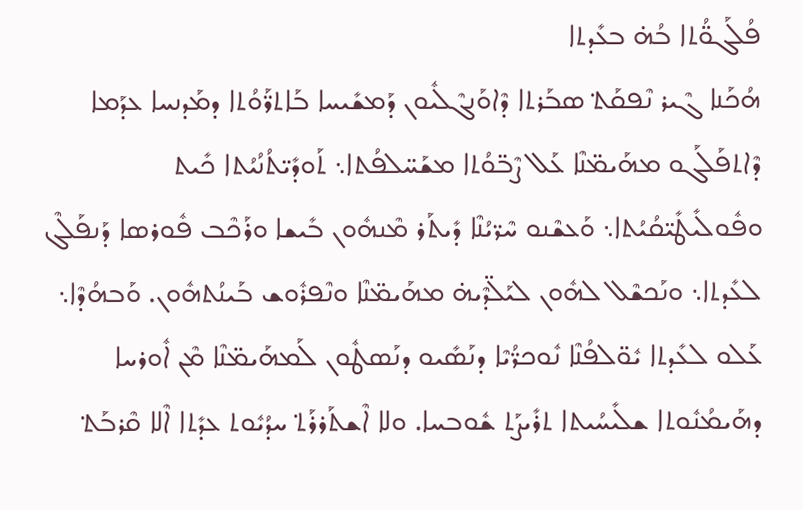ܦܳܠܰܓܘ̈ܳܬܐ ܒܳܗ̇ ܒܥܺܕܬܐ
ܗܳܟܰܢܐ ܓܶܝܪ ܢܶܦܩܰܬ݀ ܣܒܰܪܬܐ ܕܶܐܘܰܢܓܶܠܽܝܘܢ ܕܰܡܫܺܝܚܐ ܒܰܐܬܪ̈ܰܘܳܬܐ ܕܡܰܕܢܚܐ ܥܕܰܡܐ ܕܶܐܬܦܰܠܰܓܘ ܡܗܰܝܡ̈ܢܶܐ ܥܰܠ ܨܶܒ̈ܘܳܬܐ ܡܫܰܚ̈ܠܦܳܬܐ܆ ܬܰܘܕܺܝ̈ܬܳܢܳܝܳܬܐ ܟܺܝܬ ܘܦܽܘܠܺܝܛܺܝ̈ܩܳܝܳܬܐ܆ ܘܰܥܫܶܢܘ ܚܶܪ̈ܝܳܢܶܐ ܕܺܝܬܰܪ ܡܶܢܗܽܘܢ ܒܺܝܫܐ ܘܪܰܟܶܒ ܦܽܘܪܣܐ ܕܰܢܦܰܠܶܓ ܠܥܺܕܬܐ܆ ܘܢܰܟܫܶܠ ܠܗܽܘܢ ܠܝܰܠ̈ܕܶܝܗ̇ ܡܗܰܝܡ̈ܢܶܐ ܘܢܶܦܪܽܘܫ ܒܰܝܢܳܬܗܽܘܢ. ܘܰܒܗܳܕܶܐ܆ ܥܰܠܘ ܠܥܺܕܬܐ ܝܽܘ̈ܠܦܳܢܶܐ ܢܽܘܟܪ̈ܳܝܶܐ ܕܢܰܣܺܝܘ ܕܢܰܣܛܽܘܢ ܠܰܡܗܰܝܡ̈ܢܶܐ ܡܶܢ ܐܽܘܪܚܐ ܕܗܰܝܡܳܢܽܘܬܐ ܫܠܺܝܚܳܝܬܐ ܬܪܺܝܨܰܬ ܫܽܘܒܚܐ. ܘܠܐ ܐܶܫܬܰܪܪܰܬ݀ ܚܕܳܝܽܘܬ ܥܕܺܬܐ ܐܶܠܐ ܩܶܪܒܰܬ݀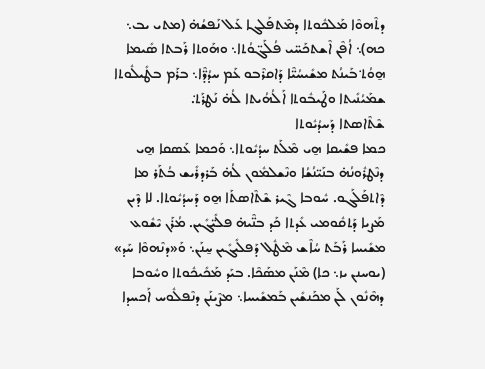ܕܬܶܗܘܶܐ ܡܰܠܟܽܘܬܐ ܕܡܶܬܦܰܠܓܐ ܥܰܠ ܢܰܦܫܳܗ̇ (ܡܬܝ ܝܒ܆ ܟܗ)܆ ܐܳܦܶܢ ܐܶܫܬܟܰܚ̈ܝ ܦܳܠܰܓ̈ܘܳܬܐ܆ ܘܗܰܘܬܐ ܪܰܒܬܐ ܣܺܝܡܐ ܗ̱ܘܳܬ݀ ܒܰܝܢܳܬ ܡܫܺܝܚܳܝ̈ܶܐ ܕܰܐܩܪܶܒܘ ܥܰܡ ܚܕܳܕ̈ܶܐ܆ ܒܪܰܡ ܒܛܺܝܠܽܘܬܐ ܫܡܰܝܳܢܺܝܬܐ ܘܛܰܝܒܽܘܬܐ ܐܰܠܳܗܳܝܬܐ ܠܳܗ̇ ܢܰܛܪܰܬ݀.
ܫܶܬܶܐܣܬܐ ܕܰܚܕܳܝܽܘܬܐ
ܟܡܐ ܦܫܺܝܩܐ ܗ̱ܝ ܡܶܠܰܬ ܚܕܳܝܽܘܬܐ܆ ܘܰܟܡܐ ܥܰܣܩܐ ܗ̱ܝ ܕܢܶܛܪܽܘܢܳܗ̇ ܒܢܰܝ̈ܢܳܫܳܐ ܘܢܶܫܠܡܽܘܢ ܠܳܗ̇ ܒܰܪܕܪܺܝܫ ܒܳܬܰܪ ܡܐ ܕܶܐܬܦܰܠܰܓܘ. ܚܽܘܒܐ ܓܶܝܪ ܫܶܬܶܐܣܬܰܐ ܗ̱ܘ ܕܰܚܕܳܝܽܘܬܐ. ܠܐ ܕܶܝܢ ܡܰܨܝܐ ܕܰܬܩܽܘܡܝ ܥܺܕܬܐ ܟܰܕ ܒܢ̈ܶܝܗ̇ ܦܠܺܝ̈ܓܺܝܢ. ܡܳܪܰܢ ܝܶܫܽܘܥ ܡܫܺܝܚܐ ܪܰܒܰܬ ܚܳܐܶܫ ܡܶܛܽܠ ܕܰܦܠܺܝܓܺܝܢ ܚ̱ܢܰܢ܆ ܘܰ«ܕܢܶܗܘܶܐ ܚܰܕ» (ܝܘܚܢܢ ܝܙ܆ ܟܐ) ܡܶܢܰܢ ܡܣܰܟܶܐ. ܒܝܰܕ ܡܰܟܺܝܟܽܘܬܐ ܘܚܽܘܒܐ ܕܗܶܢܽܘܢ ܠܰܢ ܡܟܰܢܫܺܝܢ ܒܰܡܫܺܝܚܐ܆ ܡܨܶܝܢܰܢ ܕܢܶܦܠܽܘܚ ܐܰܟܚܕܐ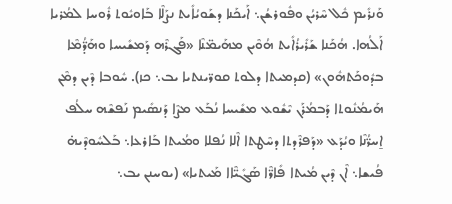ܘܰܢܪܺܝܡ ܟܽܠ ܚܶܪܝܳܢ ܘܦܽܘܪܫܳܢ܆ ܐܰܝܟܰܢܐ ܕܫܰܘܝܳܐܺܝܬ ܢܨܰܠܶܐ ܒܰܐܘܝܽܘܬ ܪܽܘܚܐ ܠܡܳܪܝܐ ܐܰܠܳܗܐ. ܗܳܟܰܢܐ ܫܰܪܺܝܪܳܐܺܝܬ ܗܳܘܶܝܢ ܡܗܰܝܡ̈ܢܶܐ «ܦܰܓܪܶܗ ܕܰܡܫܺܝܚܐ ܘܗܰܕ̈ܳܡܶܐ ܒܕܽܘܟܰܬܗܽܘܢ» (ܩܕܡܝܬܐ ܕܠܘܬ ܩܘܪ̈ܝܢܬܝܐ ܝܒ܆ ܟܙ). ܚܽܘܒܐ ܕܶܝܢ ܕܡܶܢ ܗܰܝܡܳܢܽܘܬܐ ܕܰܒܡܳܪܰܢ ܝܶܫܽܘܥ ܡܫܺܝܚܐ ܢܳܒܰܥ ܡܨܶܐ ܕܰܢܣܺܝܡ ܢܰܦܫܶܗ ܚܠܳܦ ܐ̱ܚܪ̈ܳܢܶܐ ܘܝܳܕܰܥ «ܕܰܦܪܶܕܬܐ ܕܚܶܛܬܐ ܐܶܠܐ ܢܳܦܠܐ ܘܡܳܝܬܐ ܒܰܐܪܥܐ܆ ܒܰܠܚܽܘܕܶܝܗ̇ ܦܳܝܫܐ܆ ܐܶܢ ܕܶܝܢ ܡܳܝܬܐ ܦܺܐܪ̈ܶܐ ܣܰܓܺܝ̈ܶܐܐ ܡܰܝܬܝܐ» (ܝܘܚܢܢ ܝܒ܆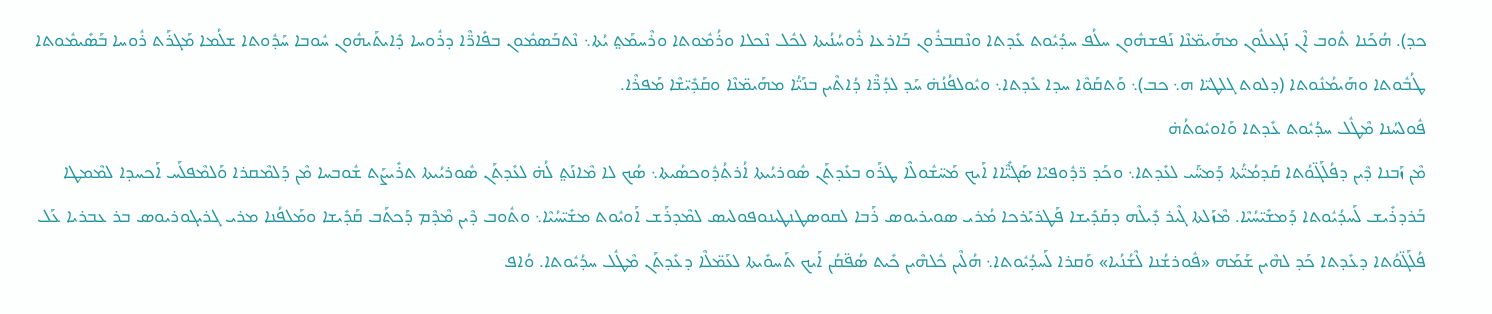ܟܕ). ܗܳܟܰܢܐ ܬܽܘܒ ܐܶܢ ܢܰܓܥܠܽܘܢ ܡܗܰܝܡ̈ܢܶܐ ܢܰܦܫܗܽܘܢ ܚܠܳܦ ܚܕܳܝܽܘܬ ܥܺܕܬܐ ܘܢܶܩܒܪܽܘܢ ܒܰܐܪܥܐ ܪܽܘܚܳܢܳܝܬܐ ܠܟܽܠ ܢܶܟܠܐ ܘܪܳܡܽܘܬܐ ܘܪܶܚܡܰܬ݀ ܝܳܬܐ܆ ܢܶܬܒܰܣܡܽܘܢ ܒܦܺܐܪ̈ܶܐ ܕܪܽܘܚܐ ܕܺܐܝܬܰܝܗܽܘܢ ܚܽܘܒܐ ܚܰܕܽܘܬܐ ܫܠܳܡܐ ܡܰܓܪܰܬ ܪܽܘܚܐ ܒܰܣܺܝܡܽܘܬܐ ܛܳܒܽܘܬܐ ܘܗܰܝܡܳܢܽܘܬܐ (ܕܠܘܬ ܓܠܛܝ̈ܐ ܗ܆ ܟܒ)܆ ܘܰܬܩܰܘܶܐ ܚܕܐ ܥܺܕܬܐ܆ ܘܝܽܘܠܦܳܢܳܗ̇ ܚܰܕ ܠܕܳܪ̈ܶܐ ܕܳܐܬܶܝܢ ܒܢܰܝ̈ܳܐ ܡܗܰܝܡ̈ܢܶܐ ܘܩܰܕܺܝ̈ܫܶܐ ܡܰܦܪܶܐ.
ܦܽܘܠܚܳܢܐ ܡܶܛܽܠ ܚܕܳܝܽܘܬ ܥܺܕܬܐ ܘܰܐܘܝܽܘܬܳܗ̇
ܡܶܢ ܙܰܒܢܐ ܕܶܝܢ ܕܦܳܠܰܓ̈ܘܳܬܐ ܩܰܕܡܳܝ̈ܳܬܐ ܕܰܡܚ̈ܰܝ ܠܥܺܕܬܐ܆ ܘܟܰܕ ܪ̈ܕܽܘܦܝܶܐ ܣܰܓܺܝ̈ܶܐܐ ܐܰܝܟ ܡܰܚ̈ܫܽܘܠܶܐ ܛܪܰܘ ܒܥܺܕܬܰܢ ܣܽܘܪܝܳܝܬܐ ܐܳܪܬܳܕܽܘܟܣܳܝܬܐ܆ ܣܳܟ ܠܐ ܡܶܐܢܰܬ݀ ܠܳܗ̇ ܠܥܺܕܬܰܢ ܣܽܘܪܝܳܝܬܐ ܬܪܺܝܨܰܬ ܫܽܘܒܚܐ ܡܶܢ ܕܰܠܡܶܩܪܐ ܘܰܠܡܶܦܠܰܚ ܐܰܟܚܕܐ ܠܡܶܡܛܐ ܒܰܪܕܪܺܝܫ ܠܰܚܕܳܝܽܘܬܐ ܕܰܡܫܺܝ̈ܚܳܝܶܐ. ܡܶܙܰܠܬܐ ܓܶܝܪ ܕܺܝܠܶܗ ܕܩܰܕܺܝܫܐ ܦܰܛܪܝܰܪܟܐ ܡܳܪܝ ܣܘܝܪܝܘܣ ܪܰܒܐ ܠܩܘܣܛܢܛܝܢܘܦܘܠܝܣ ܠܡܶܕܪܰܫ ܐܰܘܝܽܘܬ ܡܫܺܝ̈ܚܳܝܶܐ܆ ܘܬܽܘܒ ܕܶܝܢ ܡܶܕܶܡ ܕܰܟܬܰܒ ܩܰܕܺܝܫܐ ܘܡܰܠܦܳܢܐ ܡܪܝ ܓܪܝܓܘܪܝܘܣ ܒܪ ܥܒܪܝܐ ܥܰܠ ܦܳܠܰܓ̈ܘܳܬܐ ܕܥܺܕܬܐ ܟܰܕ ܠܗܶܝܢ ܫܰܡܰܗ «ܦܽܘܪܫܳܢܐ ܠܶܫܳܢܳܝܐ» ܘܰܩܪܐ ܠܰܚܕܳܝܽܘܬܐ܆ ܗܳܠܶܝܢ ܟܽܠܗܶܝܢ ܟܺܝܬ ܣܳܦ̈ܩܳܢ ܐܰܝܟ ܬܰܚܘܺܝܬܐ ܠܥܰܡ̈ܠܶܐ ܕܥܺܕܬܰܢ ܡܶܛܽܠ ܚܕܳܝܽܘܬܐ. ܘܳܐܦ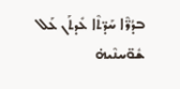ܒܕܳܪ̈ܶܐ ܚܰܕ̈ܬܶܐ ܥܺܕܬܰܢ ܥܰܠ ܫܽܘ̈ܚܢܶܝܗ̇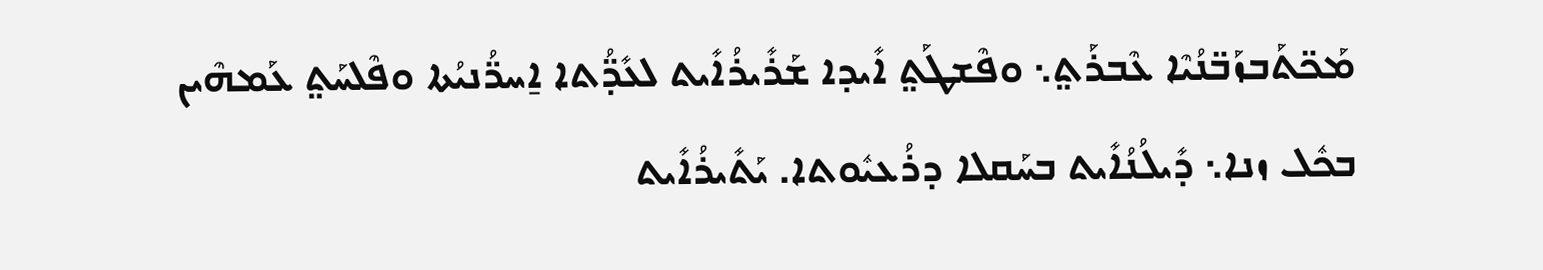ܡܰܟ̈ܬܰܒܙܰܒ̈ܢܳܝܶܐ ܥܶܒܪܰܬ݀܆ ܘܦܶܫܛܰܬ݀ ܐܺܝܕܐ ܫܰܪܺܝܪܳܐܺܝܬ ܠܥܺܕ̈ܳܬܐ ܐ̱ܚܪ̈ܳܢܝܳܬܐ ܘܦܶܠܚܰܬ݀ ܥܰܡܗܶܝܢ ܒܟܽܠ ܙܢܐ܆ ܕܺܝܠܳܢܳܐܺܝܬ ܒܚܰܩܠܐ ܕܪܳܥܝܽܘܬܐ. ܝܰܬܺܝܪܳܐܺܝܬ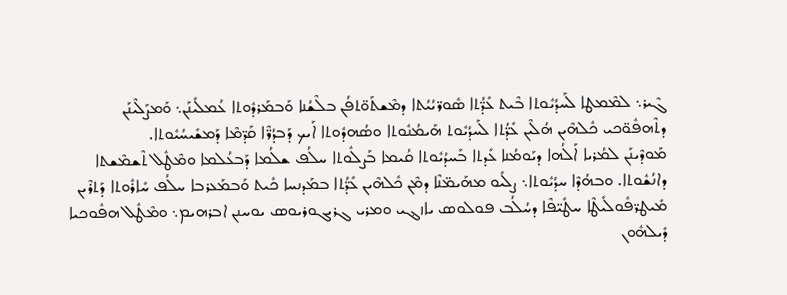ܓܶܝܪ܆ ܠܡܶܡܛܐ ܠܰܚܕܳܝܽܘܬܐ ܒܶܝܬ ܥܺܕ̈ܳܬܐ ܣܽܘܪ̈ܝܳܝܳܬܐ ܕܡܶܫܬܰܘ̈ܬܦܳܢ ܒܠܶܫܳܢܐ ܘܰܒܡܰܪܕܽܘܬܐ ܥܳܡܠܺܝܢܰܢ܆ ܘܰܡܨܰܠܶܝܢܰܢ ܕܬܶܗܦܽܘ̈ܟܝ ܟܽܠܗܶܝܢ ܗܳܠܶܝܢ ܥܺܕ̈ܳܬܐ ܠܰܚܕܳܝܽܘܬ ܗܰܝܡܳܢܽܘܬܐ ܘܣܳܗܕܽܘܬܐ ܐܰܝܟ ܕܰܒܕܳܪ̈ܶܐ ܩܰܕ̈ܡܶܐ ܕܰܡܫܺܝܚܳܝܽܘܬܐ.
ܡܰܘܕܶܝܢܰܢ ܠܡܳܪܝܐ ܐܰܠܳܗܐ ܕܝܰܘܡܳܢܐ ܥܺܕܬܐ ܒܰܚܕܳܝܽܘܬܐ ܩܳܝܡܐ ܒܰܨܠܽܘܬܐ ܚܠܳܦ ܫܠܳܡܐ ܕܰܒܥܳܠܡܐ ܘܡܶܛܽܠ ܬܶܫܡܶܫܬܐ ܕܐܢܳܫܽܘܬܐ. ܘܒܗܳܕܶܐ ܚܕܳܝܽܘܬܐ܆ ܨܠܺܝܘ ܡܗܰܝܡ̈ܢܶܐ ܕܡܶܢ ܟܽܠܗܶܝܢ ܥܺܕ̈ܳܬܐ ܒܡܰܕܢܚܐ ܟܺܝܬ ܘܰܒܡܰܥܪܒܐ ܚܠܳܦ ܚܺܐܪܽܘܬܐ ܕܰܬܪܶܝܢ ܡܺܝܛܪ̈ܦܽܘܠܺܝܛܶܐ ܚܛܺܝ̈ܦܶܐ ܕܚܳܠܳܒ ܦܘܠܘܣ ܝܐܙܔܝ ܘܡܪܝ ܓܪܝܓܘܪܝܘܣ ܝܘܚܢܢ ܐܒܪܗܝܡ܆ ܘܡܶܛܽܠ ܗܦܽܘܟܝܐ ܕܺܝܠܗܽܘܢ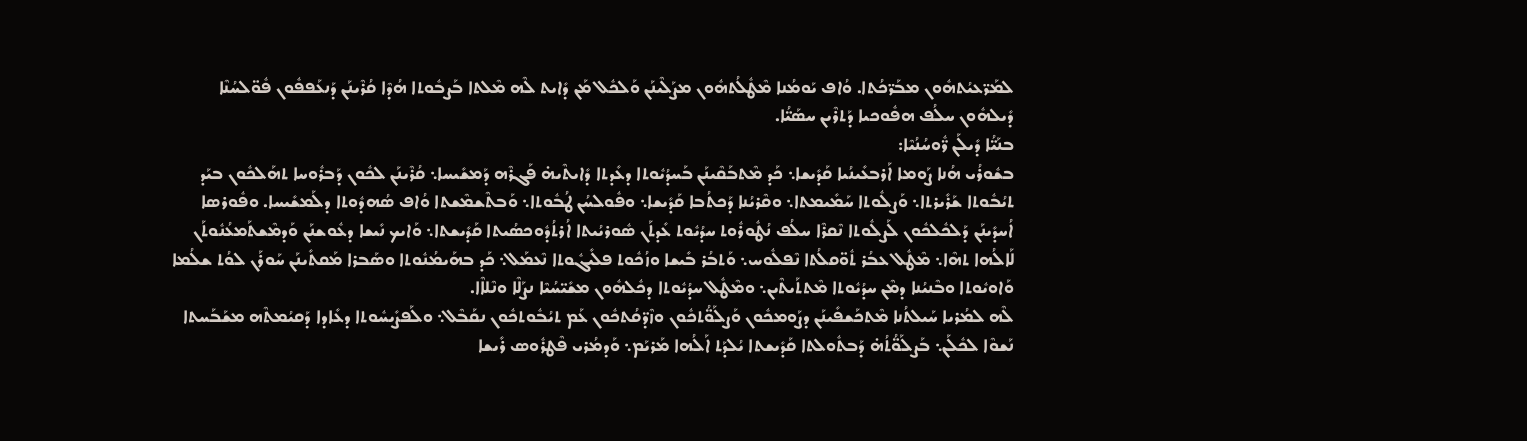ܠܡܰܪ̈ܥܝܳܬܗܽܘܢ ܡܒܰܪ̈ܟܳܬܐ. ܘܳܐܦ ܝܰܘܡܳܢܐ ܡܶܛܽܠܳܬܗܽܘܢ ܡܨܰܠܶܝܢܰܢ ܘܰܠܟܽܠ ܡܰܢ ܕܺܐܝܬ ܠܶܗ ܡܶܠܬܐ ܒܰܨܒܽܘܬܐ ܗܳܕܶܐ ܩܳܪܶܝܢܰܢ ܕܰܢܥܰܦܦܽܘܢ ܦܽܘ̈ܠܚܳܢܶܐ ܕܺܝܠܗܽܘܢ ܚܠܳܦ ܗܦܽܘܟܝܐ ܕܰܬܪܶܝܢ ܚܣܰܝ̈ܳܐ.
ܒܢܰܝ̈ܳܐ ܕܺܝܠܰܢ ܪ̈ܽܘܚܳܢܳܝܶܐ:
ܒܫܽܘܪܳܝ ܗܳܢܐ ܨܰܘܡܐ ܐܰܪܒܥܺܝܢܳܝܐ ܩܰܕܺܝܫܐ܆ ܟܰܕ ܡܶܬܒܰܩܶܝܢܰܢ ܒܰܚܕܳܝܽܘܬܐ ܕܥܺܕܬܐ ܕܺܐܝܬܶܝܗ̇ ܦܰܓܪܶܗ ܕܰܡܫܺܝܚܐ܆ ܩܳܪܶܝܢܰܢ ܠܟܽܘܢ ܕܰܒܪܽܘܚܐ ܬܗܰܠܟܽܘܢ ܒܝܰܕ ܬܝܳܒܽܘܬܐ ܫܰܪܺܝܪܬܐ܆ ܘܰܨܠܽܘܬܐ ܚܰܡܺܝܡܬܐ܆ ܘܩܶܪܝܳܢܐ ܕܰܟܬܳܒܐ ܩܰܕܺܝܫܐ܆ ܘܦܽܘܠܚܳܢ ܛܳܒܽܘܬܐ܆ ܘܰܒܬܶܫܡܶܫܬܐ ܘܳܐܦ ܣܳܗܕܽܘܬܐ ܕܠܰܡܫܺܝܚܐ. ܘܦܽܘܪܣܐ ܐܳܚܕܺܝܢܰܢ ܕܰܠܟܽܠܟܽܘܢ ܠܰܨܠܽܘܬܐ ܢܶܩܪܶܐ ܚܠܳܦ ܢܳܛܽܘܪܽܘܬ ܚܕܳܝܽܘܬ ܥܺܕܬܰܢ ܣܽܘܪܝܳܝܬܐ ܐܳܪܬܳܕܽܘܟܣܳܝܬܐ ܩܰܕܺܝܫܬܐ܆ ܘܰܐܝܟ ܢܺܝܫܐ ܕܥܽܘܫܢܰܢ ܘܰܕܡܶܫܬܰܡܥܳܢܽܘܬܰܢ ܠܰܐܠܳܗܐ ܬܗܶܐ܆ ܡܶܛܽܠ ܥܒܳܪ ܬܽܘ̈ܩܠܳܬܐ ܢܶܦܠܽܘܚ܆ ܘܰܬܒܳܪ ܒܺܝܫܐ ܘܙܳܟܽܘܬ ܦܠܺܝܓܽܘܬܐ ܢܶܥܡܰܠ܆ ܟܰܕ ܒܗܰܝܡܳܢܽܘܬܐ ܘܣܰܒܪܐ ܡܰܩܬܺܝܢܰܢ ܚܰܘܪܰܢ ܠܘܳܬ ܫܠܳܡܐ ܘܰܐܘܝܽܘܬܐ ܘܒܶܢܝܳܢܐ ܕܡܶܢ ܚܕܳܝܽܘܬܐ ܡܶܬܬܰܝܬܶܝܢ܆ ܘܡܶܛܽܠ ܚܕܳܝܽܘܬܐ ܕܟܽܠܗܽܘܢ ܡܫܺܝ̈ܚܳܝܶܐ ܢܨܰܠܶܐ ܘܢܶܠܐܶܐ.
ܠܶܗ ܠܡܳܪܝܐ ܚܰܝܠܬܳܢܐ ܡܶܬܟܰܫܦܺܝܢܰܢ ܕܨܰܘܡܟܽܘܢ ܘܰܨܠܰܘ̈ܳܬܟܽܘܢ ܘܙܶܕ̈ܩܳܬܟܽܘܢ ܥܰܡ ܬܝܳܒܽܘܬܟܽܘܢ ܢܩܰܒܶܠ܆ ܘܠܰܦܨܺܝܚܽܘܬܐ ܕܥܺܐܕܐ ܕܰܩܝܳܡܬܶܗ ܡܫܰܒܰܚܬܐ ܢܰܫܘܶܐ ܠܟܽܠܰܢ܆ ܒܰܨܠܰܘ̈ܳܬܳܗ̇ ܕܰܒܬܽܘܠܬܐ ܩܰܕܺܝܫܬܐ ܝܳܠܕܰܬ ܐܰܠܳܗܐ ܡܰܪܝܰܡ܆ ܘܰܕܡܳܪܝ ܦܶܛܪܽܘܣ ܪܺܝܫܐ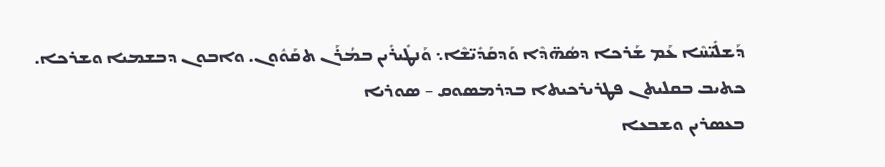ܕܰܫܠܺܝ̈ܚܶܐ ܥܰܡ ܫܰܪܟܐ ܕܣܳܗ̈ܕܶܐ ܘܰܕܩܰܕܺܝ̈ܫܶܐ܆ ܘܰܢܛܺܝܪܺܝܢ ܒܡܳܪܰܢ ܬܩܰܘܽܘܢ. ܘܐܒܘܢ ܕܒܫܡܝܐ ܘܫܪܟܐ.
ܟܬܝܒ ܒܩܠܝܬܢ ܦܛܪܝܪܟܝܬܐ ܒܕܪܡܣܘܩ – ܣܘܪܝܐ
ܒܥܣܪܝܢ ܘܫܒܥܐ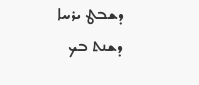ܕܫܒܛ ܝܪܚܐ ܕܫܢܬ ܒܟ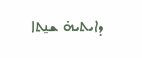ܕܐܝܬܝܗ̇ ܫܢ̱ܬܐ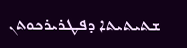ܫܬܝܬܝܬܐ ܕܦܛܪܝܪܟܘܬܢ